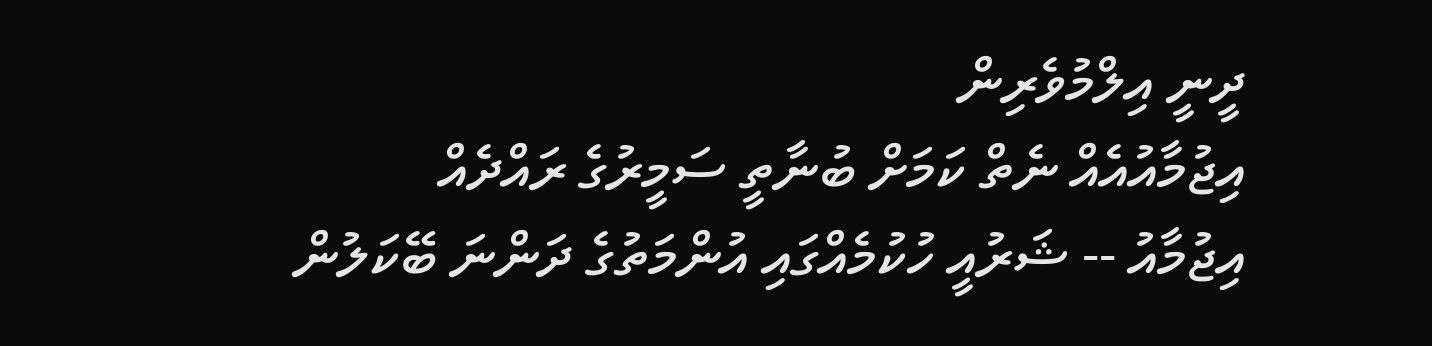ދީނީ އިލްމުވެރިން
އިޖުމާއުއެއް ނެތް ކަމަށް ބުނާތީ ސަމީރުގެ ރައްދެއް
އިޖުމާއު -- ޝަރުއީ ހުކުމެއްގައި އުންމަތުގެ ދަންނަ ބޭކަލުން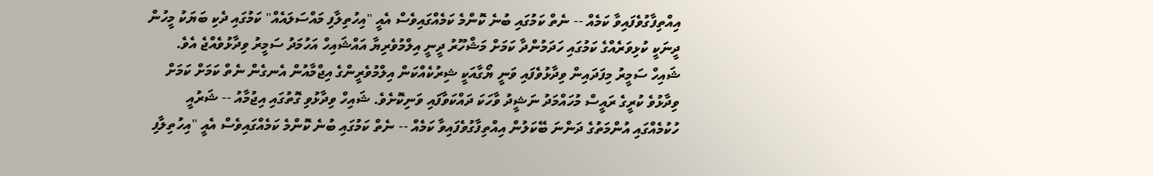އިއްތިފާގުވެފައިވާ ކަމެއް -- ނެތް ކަމުގައި ބުނެ ކޮންމެ ކަމެއްގައިވެސް އެއީ "އިހުތިލާފި މައްސަލައެއް" ކަމުގައި ދެކި ބަޔަކު މީހުން ދީނަކީ ކުޅިވަރެއްގެ ކަމުގައި ހަދަމުންދާ ކަމަށް މަޝްހޫރު ދީނީ އިލްމުވެރިޔާ އައްޝައިހް އަހުމަދު ސަމީރު ވިދާޅުވެއްޖެ އެވެ.
ޝައިހް ސަމީރު މިފަދައިން ވިދާޅުވެފައި ވަނީ ޔޯގާއަކީ ޝިރުކެއްކަން އިލްމުވެރީންގެ އިޖްމާއުން އެނގެން ނެތް ކަމަށް ކަމަށް ވިދާޅުވެ ކުރީގެ ރައީސް މުހައްމަދު ނަޝީދު ވާހަކަ ދައްކަވާފައި ވަނިކޮށެވެ. ޝައިހް ވިދާޅުވި ގޮތުގައި އިޖުމާއު -- ޝަރުއީ ހުކުމެއްގައި އުންމަތުގެ ދަންނަ ބޭކަލުން އިއްތިފާގުވެފައިވާ ކަމެއް -- ނެތް ކަމުގައި ބުނެ ކޮންމެ ކަމެއްގައިވެސް އެއީ "އިހުތިލާފި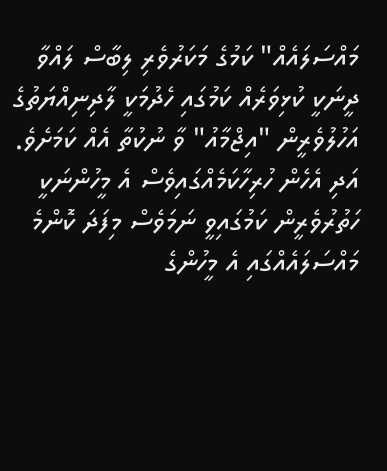މައްސަލައެއް" ކަމުގެ މަކަރުވެރި ލިބާސް ލައްވާ ދީނަކީ ކުޅިވަރެއް ކަމުގައި ހެދުމަކީ ލާދިނިއްޔަތުގެ އަހުލުވެރީން "އިޖްމާއު" ވާ ނުކުތާ އެއް ކަމަށެވެ.
އަދި އެހެން ހުރިހާކަމެއްގައިވެސް އެ މީހުންނަކީ ހަތުރުވެރީން ކަމުގައިވީ ނަމަވެސް މިފަދަ ކޮންމެ މައްސަލައެއްގައި އެ މީހުންގެ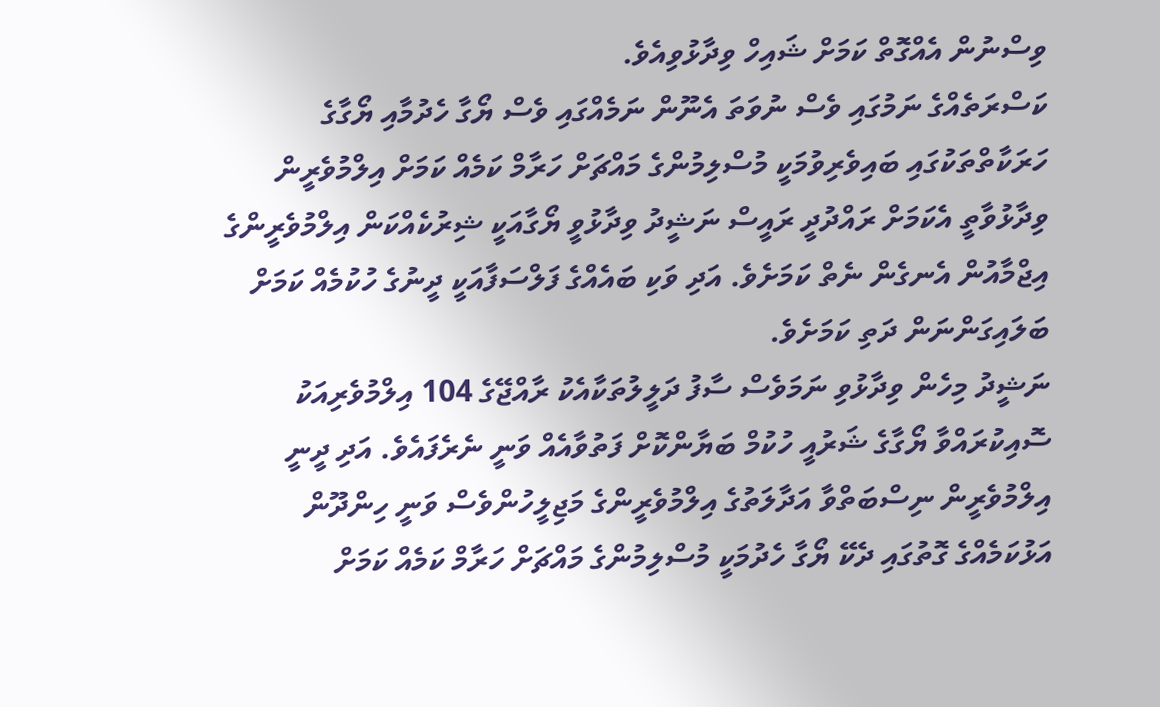ވިސްނުން އެއްގޮތް ކަމަށް ޝައިހް ވިދާޅުވިއެވެ.
ކަސްރަތެއްގެ ނަމުގައި ވެސް ނުވަތަ އެނޫން ނަމެއްގައި ވެސް ޔޯގާ ހެދުމާއި ޔޯގާގެ ހަރަކާތްތަކުގައި ބައިވެރިވުމަކީ މުސްލިމުންގެ މައްޗަށް ހަރާމް ކަމެއް ކަމަށް އިލްމުވެރީން ވިދާޅުވާތީ އެކަމަށް ރައްދުދީ ރައީސް ނަޝީދު ވިދާޅުވީ ޔޯގާއަކީ ޝިރުކެއްކަން އިލްމުވެރީންގެ އިޖްމާއުން އެނގެން ނެތް ކަމަށެވެ. އަދި ވަކި ބައެއްގެ ފަލްސަފާއަކީ ދީނުގެ ހުކުމެއް ކަމަށް ބަލައިގަންނަން ދަތި ކަމަށެވެ.
ނަޝީދު މިހެން ވިދާޅުވި ނަމަވެސް ސާފު ދަލީލުތަކާއެކު ރާއްޖޭގެ 104 އިލްމުވެރިއަކު ސޮއިކުރައްވާ ޔޯގާގެ ޝަރުއީ ހުކުމް ބަޔާންކޮށް ފަތުވާއެއް ވަނީ ނެރެފައެވެ. އަދި ދީނީ އިލްމުވެރީން ނިސްބަތްވާ އަދާލަތުގެ އިލްމުވެރީންގެ މަޖިލީހުންވެސް ވަނީ ހިންދޫން އަޅުކަމެއްގެ ގޮތުގައި ދެކޭ ޔޯގާ ހެދުމަކީ މުސްލިމުންގެ މައްޗަށް ހަރާމް ކަމެއް ކަމަށް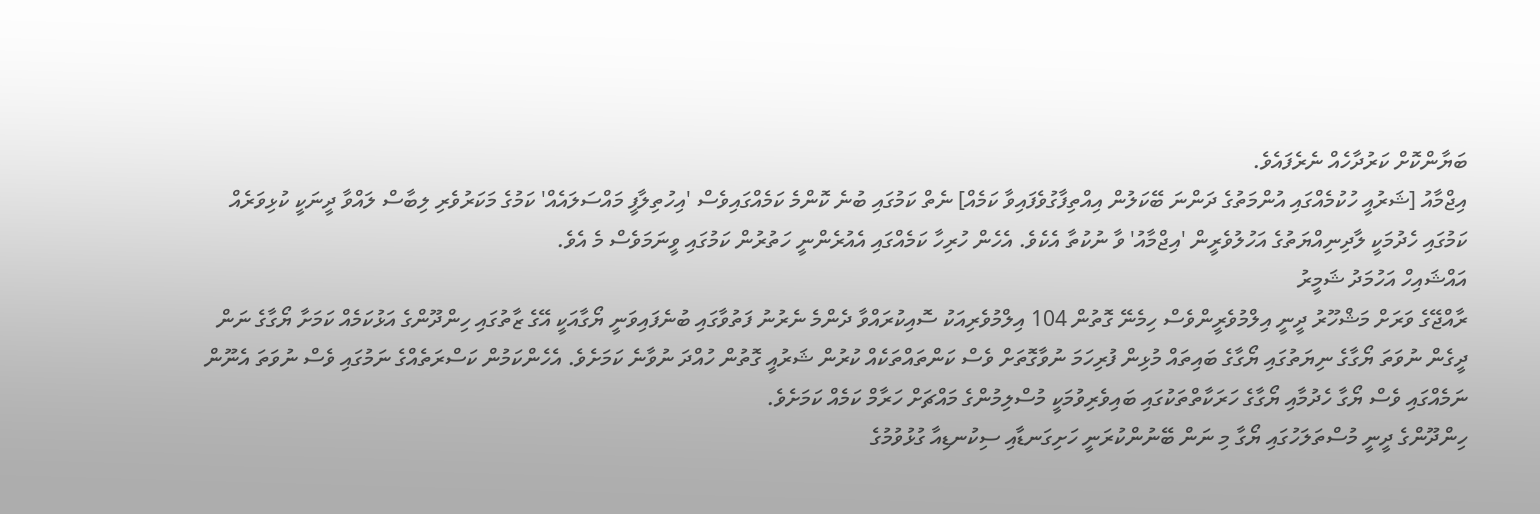ބަޔާންކޮށް ކަރުދާހެއް ނެރެފައެވެ.
އިޖްމާއު [ޝަރުއީ ހުކުމެއްގައި އުންމަތުގެ ދަންނަ ބޭކަލުން އިއްތިފާގުވެފައިވާ ކަމެއް] ނެތް ކަމުގައި ބުނެ ކޮންމެ ކަމެއްގައިވެސް 'އިހުތިލާފީ މައްސަލައެއް' ކަމުގެ މަކަރުވެރި ލިބާސް ލައްވާ ދީނަކީ ކުޅިވަރެއް ކަމުގައި ހެދުމަކީ ލާދިނިއްޔަތުގެ އަހުލުވެރީން 'އިޖްމާއު' ވާ ނުކުތާ އެކެވެ. އެހެން ހުރިހާ ކަމެއްގައި އެއުރެންނީ ހަތުރުން ކަމުގައި ވީނަމަވެސް މެ އެވެ.
އައްޝައިހް އަހުމަދު ޝަމީރު
ރާއްޖޭގެ ވަރަށް މަޝްހޫރު ދީނީ އިލްމުވެރީންވެސް ހިމެނޭ ގޮތުން 104 އިލްމުވެރިއަކު ސޮއިކުރައްވާ ދެންމެ ނެރުނު ފަތުވާގައި ބުނެފައިވަނީ ޔޯގާއަކީ އޭގެ ޒާތުގައި ހިންދޫންގެ އަޅުކަމެއް ކަމަށާ ޔޯގާގެ ނަން ދީގެން ނުވަތަ ޔޯގާގެ ނިޔަތުގައި ޔޯގާގެ ބައިތައް މުޅިން ފުރިހަމަ ނުވާގޮތަށް ވެސް ކަންތައްތަކެއް ކުރުން ޝަރުއީ ގޮތުން ހުއްދަ ނުވާނެ ކަމަށެވެ. އެހެންކަމުން ކަސްރަތެއްގެ ނަމުގައި ވެސް ނުވަތަ އެނޫން ނަމެއްގައި ވެސް ޔޯގާ ހެދުމާއި ޔޯގާގެ ހަރަކާތްތަކުގައި ބައިވެރިވުމަކީ މުސްލިމުންގެ މައްޗަށް ހަރާމް ކަމެއް ކަމަށެވެ.
ހިންދޫންގެ ދީނީ މުސްތަލަހުގައި ޔޯގާ މި ނަން ބޭނުންކުރަނީ ހަށިގަނޑާއި ސިކުނޑިއާ ގުޅުވުމުގެ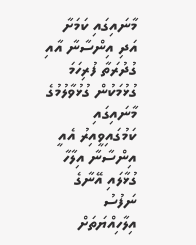މާނައިގައި ކަމަށާ އަދި އިންސާނާ އާއި ގުދުރަތާ ފުރިހަމަ ގުޅުމަކުން ގުޅުވާލުމުގެ މާނައިގައި ކަމުގައިވީއިރު އެއީ އިންސާނާ އިލާހާ ގުޅާލައި އޭނާގެ ނަފުސު އިލާހިއްޔަތަށް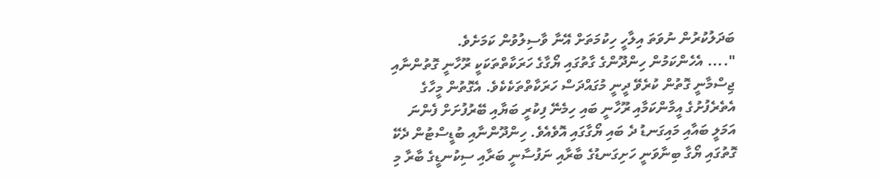ބަދަލުކުރުން ނުވަތަ އިލާހީ ހިކުމަތަށް އޭނާ ވާސިލުވުން ކަމަށެވެ.
".... އެހެންކަމުން ހިންދޫންގެ ގާތުގައި ޔޯގާގެ ހަރަކާތްތަކަކީ ރޫހާނީ ގޮތުންނާއި ޖިސްމާނީ ގޮތުން ކުރެވޭ ދީނީ މުގައްދަސް ހަރަކާތްތަކެކެވެ. އެގޮތުން މީހާގެ އެތެރެފުށުގެ އީމާންކަމާއި ރޫހާނީ ބައި ހިމެނޭ ފިކުރީ ބަޔާއި ބޭރުފުށަށް ފެންނަ އަމަލީ ބައާއި މައިގަނޑު ދެ ބައި ޔޯގާގައި އޮވެއެވެ. ހިންދޫންނާއި ބުޑީސްޓުން ދެކޭ ގޮތުގައި ޔޯގާ ބިނާވަނީ ހަށިގަނޑުގެ ބާރާއި ނަފުސާނީ ބަރާއި ސިކުނޑީގެ ބާރާ މި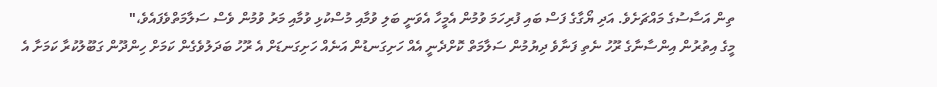ތިން އަސާސުގެ މައްޗަށެވެ. އަދި ޔޯގާގެ ފަސް ބައި ފުރިހަމަ ވުމުން އެމީހާ އެވަނީ ބަލި ވުމާއި މުސްކުޅި ވުމާއި މަރު ވުމުން ވެސް ސަލާމަތްވެފައެވެ،"
މީގެ އިތުރުން އިންސާނާގެ ރޫހު ނެތި ފަނާވެ ދިޔުމުން ސަލާމަތް ކޮށްދެނީ އެއް ހަށިގަނޑުން އަނެއް ހަށިގަނޑަށް އެ ރޫހު ބަދަލުވެގެން ކަމަށް ހިންދޫން ގަބޫލުކުރާ ކަމަށާ އެ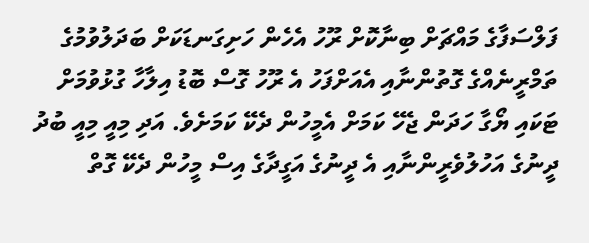ފަލްސަފާގެ މައްޗަށް ބިނާކޮށް ރޫހު އެހެން ހަށިގަނޑަކަށް ބަދަލުވުމުގެ ތަމްރީނެއްގެ ގޮތުންނާއި އެއަށްފަހު އެ ރޫހު ގޮސް ބޮޑު އިލާހާ ގުޅުވުމަށް ޓަކައި ޔޯގާ ހަދަން ޖެހޭ ކަމަށް އެމީހުން ދެކޭ ކަމަށެވެ. އަދި މިއީ މިއީ ބުދު ދީނުގެ އަހުލުވެރީންނާއި އެ ދީނުގެ އަގީދާގެ އިސް މީހުން ދެކޭ ގޮތް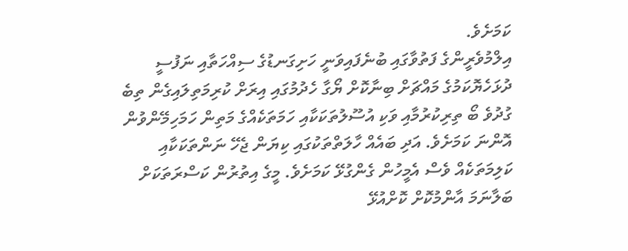ކަމަށެވެ.
އިލްމުވެރީންގެ ފަތުވާގައި ބުނެފައިވަނީ ހަށިގަނޑުގެ ސިއްހަތާއި ނަފުސީ ދުޅަހެޔޮކަމުގެ މައްޗަށް ބިނާކޮށް ޔޯގާ ހެދުމުގައި އިރަށް ކުރިމަތިލައިގެން ތިބެ ގުދުވެ ބޯ ތިރިކުރުމާއި ވަކި އުސޫލުތަކަކާއި ހަމަތަކެއްގެ މަތިން ހަމަހިމޭންވުން އޮންނަ ކަމަށެވެ. އަދި ބައެއް ހާލަތްތަކުގައި ކިޔަން ޖެހޭ ނަންތަކަކާއި ކަލިމަތަކެއް ވެސް އެމީހުން ގެންގުޅޭ ކަމަށެވެ. މީގެ އިތުރުން ކަސްރަތަކަށް ބަލާނަމަ އާންމުކޮށް ކޮށްއުޅޭ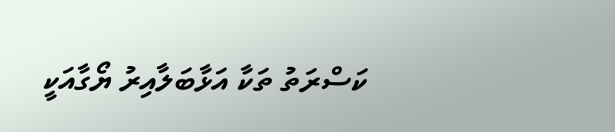ކަސްރަތު ތަކާ އަޅާބަލާއިރު ޔޯގާއަކީ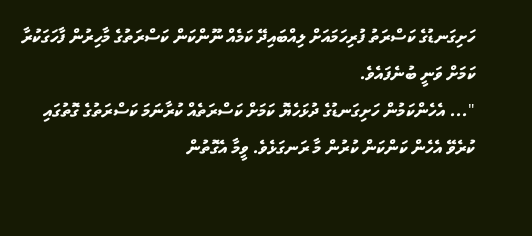ހަށިގަނޑުގެ ކަސްރަތު ފުރިހަމައަށް ލިއްބައިދޭ ކަމެއް ނޫންކަން ކަސްރަތުގެ މާހިރުން ފާހަގަކުރާ ކަމަށް ވަނީ ބުނެފައެވެ.
"... އެހެންކަމުން ހަށިގަނޑުގެ ދުޅަހެޔޮ ކަމަށް ކަސްރަތެއް ކުރާނަމަ ކަސްރަތުގެ ގޮތުގައި ކުރެވޭ އެހެން ކަންކަން ކުރުން މާ ރަނގަޅެވެ. ވީމާ އެގޮތުން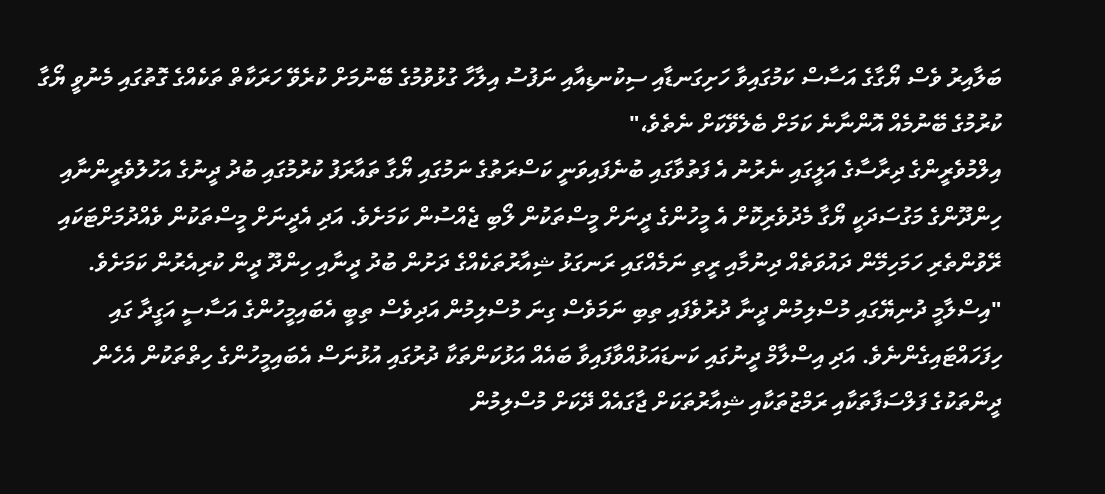ބަލާއިރު ވެސް ޔޯގާގެ އަސާސް ކަމުގައިވާ ހަށިގަނޑާއި ސިކުނޑިއާއި ނަފުސު އިލާހާ ގުޅުވުމުގެ ބޭނުމަށް ކުރެވޭ ހަރަކާތް ތަކެއްގެ ގޮތުގައި މެނުވީ ޔޯގާ ކުރުމުގެ ބޭނުމެއް އޮންނާނެ ކަމަށް ބެލެވޭކަށް ނެތެވެ،"
އިލްމުވެރީންގެ ދިރާސާގެ އަލީގައި ނެރުނު އެ ފަތުވާގައި ބުނެފައިވަނީ ކަސްރަތުގެ ނަމުގައި ޔޯގާ ތައާރަފު ކުރުމުގައި ބުދު ދީނުގެ އަހުލުވެރީންނާއި ހިންދޫންގެ މަގުސަދަކީ ޔޯގާ މެދުވެރިކޮށް އެ މީހުންގެ ދީނަށް މީސްތަކުން ލޯބި ޖެއްސުން ކަމަށެވެ. އަދި އެދީނަށް މީސްތަކުން ވެއްދުމަށްޓަކައި ރޭވުންތެރި ހަމަހިމޭން ދައުވަތެއް ދިނުމާއި ރީތި ނަމެއްގައި ރަނގަޅު ޝިއާރުތަކެއްގެ ދަށުން ބުދު ދީނާއި ހިންދޫ ދީން ކުރިއެރުން ކަމަށެވެ.
"އިސްލާމީ ދުނިޔޭގައި މުސްލިމުން ދީނާ ދުރުވެފައި ތިބި ނަމަވެސް ގިނަ މުސްލިމުން އަދިވެސް ތިބީ އެބައިމީހުންގެ އަސާސީ އަގީދާ ގައި ހިފަހައްޓައިގެންނެވެ. އަދި އިސްލާމް ދީނުގައި ކަނޑައަޅުއްވާފައިވާ ބައެއް އަޅުކަންތަކާ ދުރުގައި އުޅުނަސް އެބައިމީހުންގެ ހިތްތަކުން އެހެން ދީންތަކުގެ ފަލްސަފާތަކާއި ރަމްޒުތަކާއި ޝިއާރުތަކަށް ޖާގައެއް ދޭކަށް މުސްލިމުން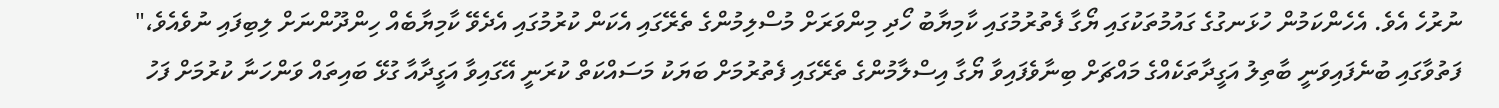ނުރުހެ އެވެ. އެހެންކަމުން ހުޅަނގުގެ ގައުމުތަކުގައި ޔޯގާ ފެތުރުމުގައި ކާމިޔާބު ހޯދި މިންވަރަށް މުސްލިމުންގެ ތެރޭގައި އެކަން ކުރުމުގައި އެދެވޭ ކާމިޔާބެއް ހިންދޫންނަށް ލިބިފައި ނުވެއެވެ،"
ފަތުވާގައި ބުނެފައިވަނީ ބާތިލު އަގީދާތަކެއްގެ މައްޗަށް ބިނާވެފައިވާ ޔޯގާ އިސްލާމުންގެ ތެރޭގައި ފެތުރުމަށް ބަޔަކު މަސައްކަތް ކުރަނީ އޭގައިވާ އަގީދާއާ ގުޅޭ ބައިތައް ވަންހަނާ ކުރުމަށް ފަހު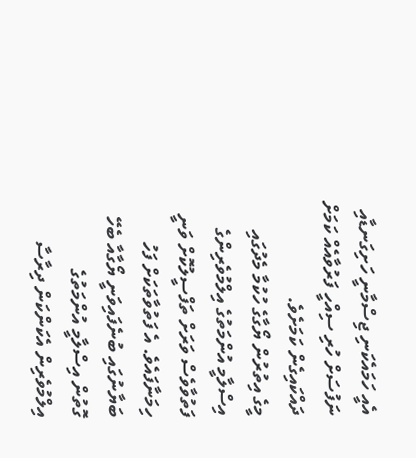އެއީ ހަމައެކަނި ޖިސްމާނީ ހަށިގަނޑާއި ނަފުސަށް ހުރި ސިއްހީ ފަރުވާއެއް ކަމަށް ދައްކައިގެން ކަމަށެވެ.
މީގެ އިތުރުން ޔޯގާގެ ހުކުމާ މެދުގައި އިސްލާމީ އުންމަތުގެ އިލްމުވެރިންގެ ފަތުވާވެސް ވަރަށް ތަފްސީލުކޮށް ވަނީ ހިމަނާފައެވެ. އެ ފަތުވާތަކަށް ފަހު ބަޔާނުގައި ބުނެފައިވަނީ ޔޯގާއާ ބެހޭ ގޮތުން އިސްލާމީ އުންމަތުގެ އިލްމުވެރިން އެކަންކަން ދިރާސާ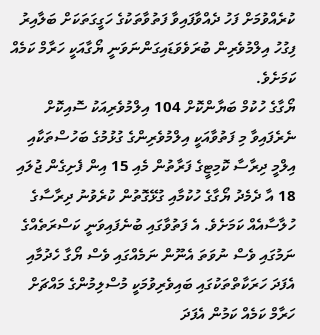ކުރެއްވުމަށް ފަހު ދެއްވާފައިވާ ފަތުވާތަކުގެ ހަގީގަތަކަށް ބަލާއިރު ފިގުހު އިލްމުވެރިން ބުރަވެވަޑައިގަންނަވަނީ ޔޯގާއަކީ ހަރާމް ކަމެއް ކަމަށެވެ.
ޔޯގާގެ ހުކުމް ބަޔާންކޮށް 104 އިލްމުވެރިއަކު ސޮއިކޮށް ނެރެފައިވާ މި ފަތުވާއަކީ އިލްމުވެރިންގެ ގުޅުމުގެ ބަހުސްތަކާއި އިލްމީ ދިރާސާ ކޮމިޓީގެ ފަރާތުން މެއި 15 އިން ފެށިގެން ޖުލައި 18 އާ ދެމެދު ޔޯގާގެ ހުކުމާއި ގުޅޭގޮތުން ކުރެވުނު ދިރާސާގެ ހުލާސާއެއް ކަމަށެވެ. އެ ފަތުވާގައި ބުނެފައިވަނީ ކަސްރަތެއްގެ ނަމުގައި ވެސް ނުވަތަ އެނޫން ނަމެއްގައި ވެސް ޔޯގާ ހެދުމާއި އެފަދަ ހަރަކާތްތަކުގައި ބައިވެރިވުމަކީ މުސްލިމުންގެ މައްޗަށް ހަރާމް ކަމެއް ކަމުން އެފަދަ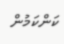ކަންކަމުން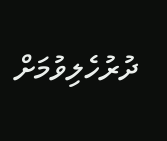ދުރުހެލިވުމަށް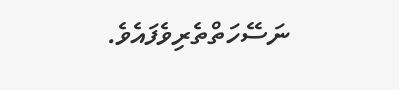ނަސޭހަތްތެރިވެފައެވެ.